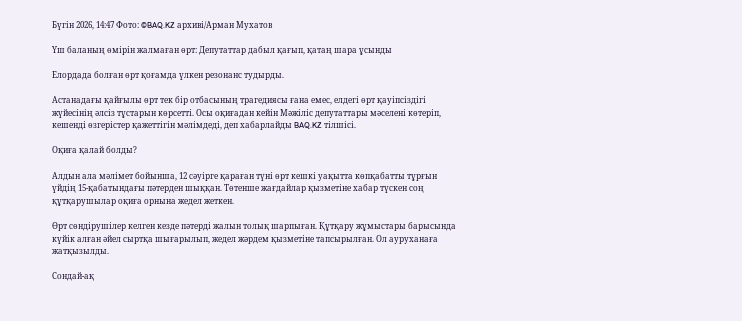Бүгiн 2026, 14:47 Фото: ©BAQ.KZ архиві/Арман Мухатов

Үш баланың өмірін жалмаған өрт: Депутаттар дабыл қағып, қатаң шара ұсынды

Елордада болған өрт қоғамда үлкен резонанс тудырды.

Астанадағы қайғылы өрт тек бір отбасының трагедиясы ғана емес, елдегі өрт қауіпсіздігі жүйесінің әлсіз тұстарын көрсетті. Осы оқиғадан кейін Мәжіліс депутаттары мәселені көтеріп, кешенді өзгерістер қажеттігін мәлімдеді, деп хабарлайды BAQ.KZ тілшісі.

Оқиға қалай болды?

Алдын ала мәлімет бойынша, 12 сәуірге қараған түні өрт кешкі уақытта көпқабатты тұрғын үйдің 15-қабатындағы пәтерден шыққан. Төтенше жағдайлар қызметіне хабар түскен соң құтқарушылар оқиға орнына жедел жеткен.

Өрт сөндірушілер келген кезде пәтерді жалын толық шарпыған. Құтқару жұмыстары барысында күйік алған әйел сыртқа шығарылып, жедел жәрдем қызметіне тапсырылған. Ол ауруханаға жатқызылды.

Сондай-ақ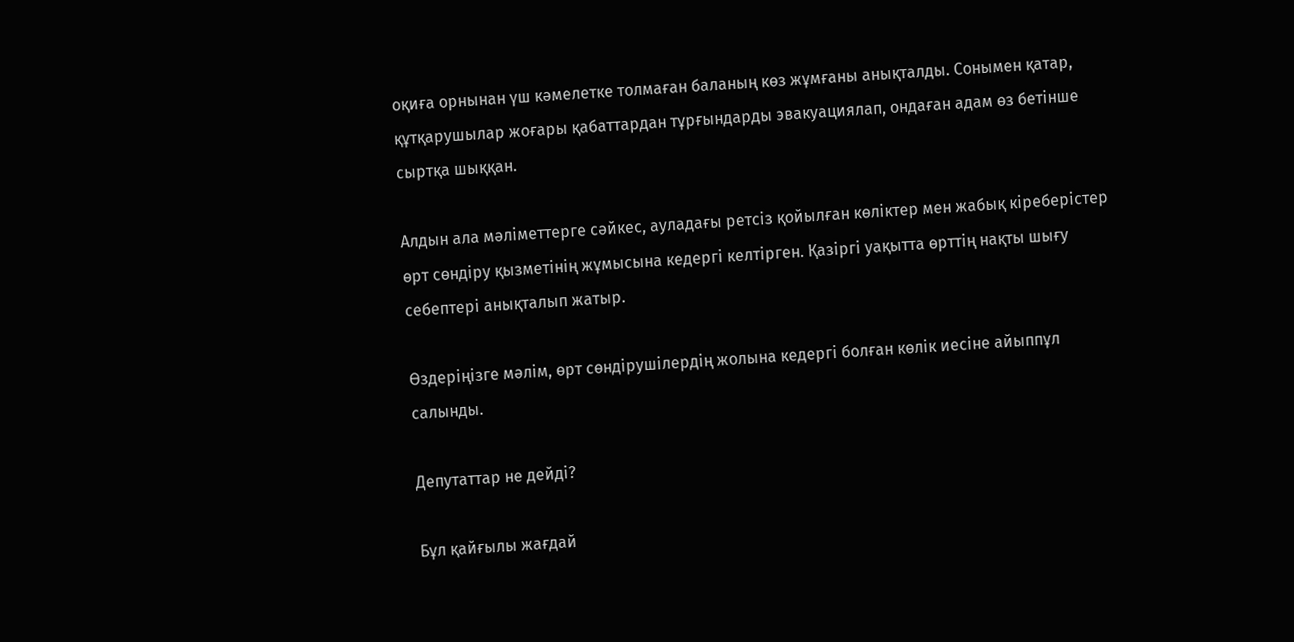оқиға орнынан үш кәмелетке толмаған баланың көз жұмғаны анықталды. Сонымен қатар, құтқарушылар жоғары қабаттардан тұрғындарды эвакуациялап, ондаған адам өз бетінше сыртқа шыққан.

Алдын ала мәліметтерге сәйкес, ауладағы ретсіз қойылған көліктер мен жабық кіреберістер өрт сөндіру қызметінің жұмысына кедергі келтірген. Қазіргі уақытта өрттің нақты шығу себептері анықталып жатыр.

Өздеріңізге мәлім, өрт сөндірушілердің жолына кедергі болған көлік иесіне айыппұл салынды.

Депутаттар не дейді?

Бұл қайғылы жағдай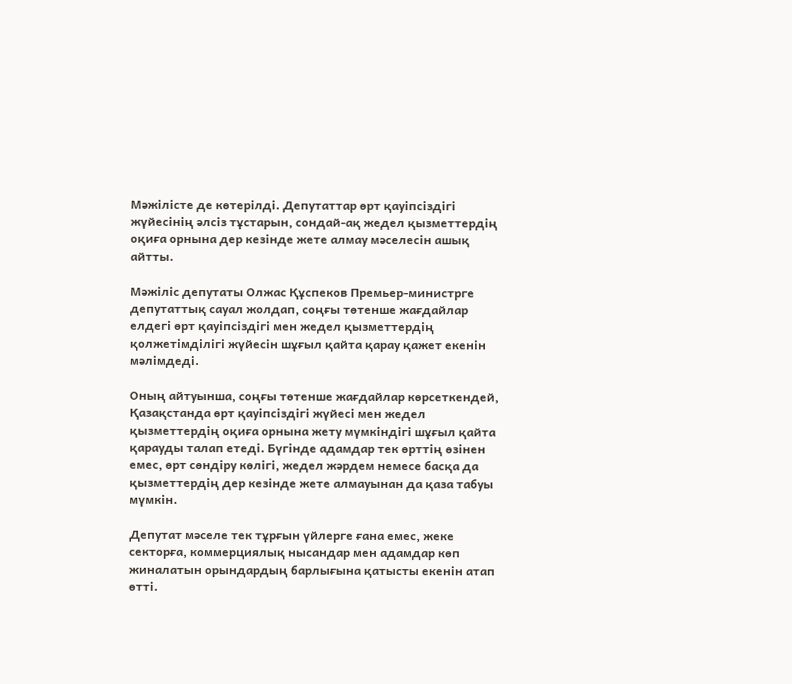Мәжілісте де көтерілді. Депутаттар өрт қауіпсіздігі жүйесінің әлсіз тұстарын, сондай-ақ жедел қызметтердің оқиға орнына дер кезінде жете алмау мәселесін ашық айтты.

Мәжіліс депутаты Олжас Құспеков Премьер-министрге депутаттық сауал жолдап, соңғы төтенше жағдайлар елдегі өрт қауіпсіздігі мен жедел қызметтердің қолжетімділігі жүйесін шұғыл қайта қарау қажет екенін мәлімдеді.

Оның айтуынша, соңғы төтенше жағдайлар көрсеткендей, Қазақстанда өрт қауіпсіздігі жүйесі мен жедел қызметтердің оқиға орнына жету мүмкіндігі шұғыл қайта қарауды талап етеді. Бүгінде адамдар тек өрттің өзінен емес, өрт сөндіру көлігі, жедел жәрдем немесе басқа да қызметтердің дер кезінде жете алмауынан да қаза табуы мүмкін.

Депутат мәселе тек тұрғын үйлерге ғана емес, жеке секторға, коммерциялық нысандар мен адамдар көп жиналатын орындардың барлығына қатысты екенін атап өтті.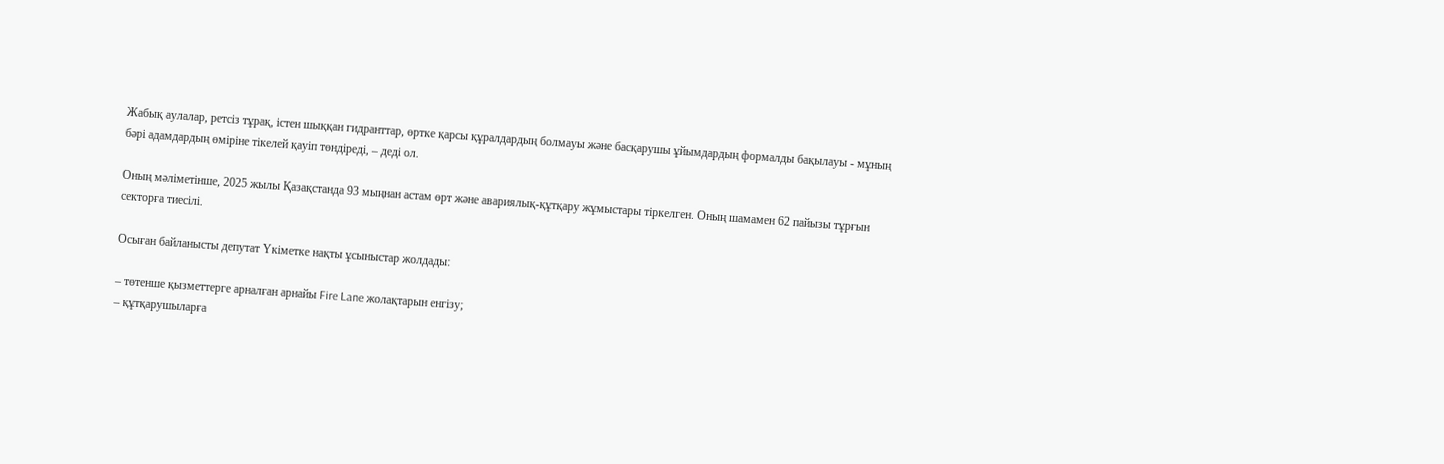Жабық аулалар, ретсіз тұрақ, істен шыққан гидранттар, өртке қарсы құралдардың болмауы және басқарушы ұйымдардың формалды бақылауы - мұның бәрі адамдардың өміріне тікелей қауіп төндіреді, – деді ол.

Оның мәліметінше, 2025 жылы Қазақстанда 93 мыңнан астам өрт және авариялық-құтқару жұмыстары тіркелген. Оның шамамен 62 пайызы тұрғын секторға тиесілі.

Осыған байланысты депутат Үкіметке нақты ұсыныстар жолдады:

– төтенше қызметтерге арналған арнайы Fire Lane жолақтарын енгізу;
– құтқарушыларға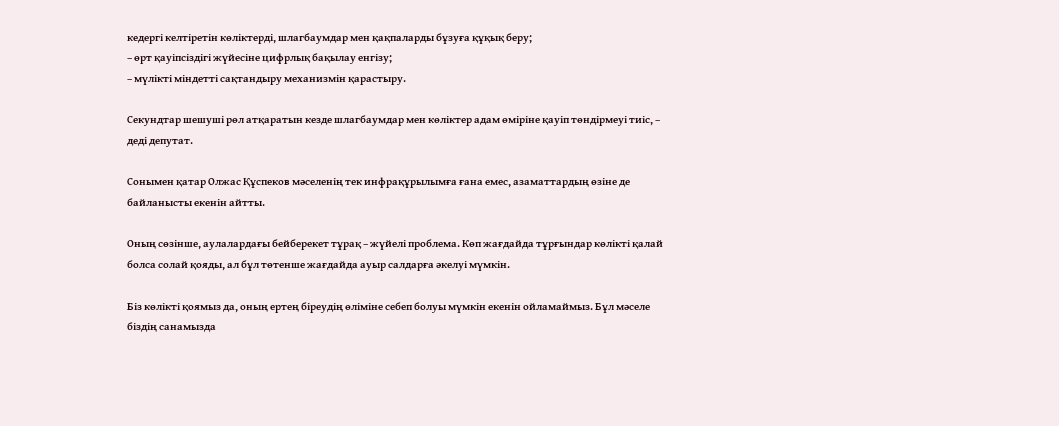кедергі келтіретін көліктерді, шлагбаумдар мен қақпаларды бұзуға құқық беру;
– өрт қауіпсіздігі жүйесіне цифрлық бақылау енгізу;
– мүлікті міндетті сақтандыру механизмін қарастыру.

Секундтар шешуші рөл атқаратын кезде шлагбаумдар мен көліктер адам өміріне қауіп төндірмеуі тиіс, – деді депутат.

Сонымен қатар Олжас Құспеков мәселенің тек инфрақұрылымға ғана емес, азаматтардың өзіне де байланысты екенін айтты.

Оның сөзінше, аулалардағы бейберекет тұрақ – жүйелі проблема. Көп жағдайда тұрғындар көлікті қалай болса солай қояды, ал бұл төтенше жағдайда ауыр салдарға әкелуі мүмкін.

Біз көлікті қоямыз да, оның ертең біреудің өліміне себеп болуы мүмкін екенін ойламаймыз. Бұл мәселе біздің санамызда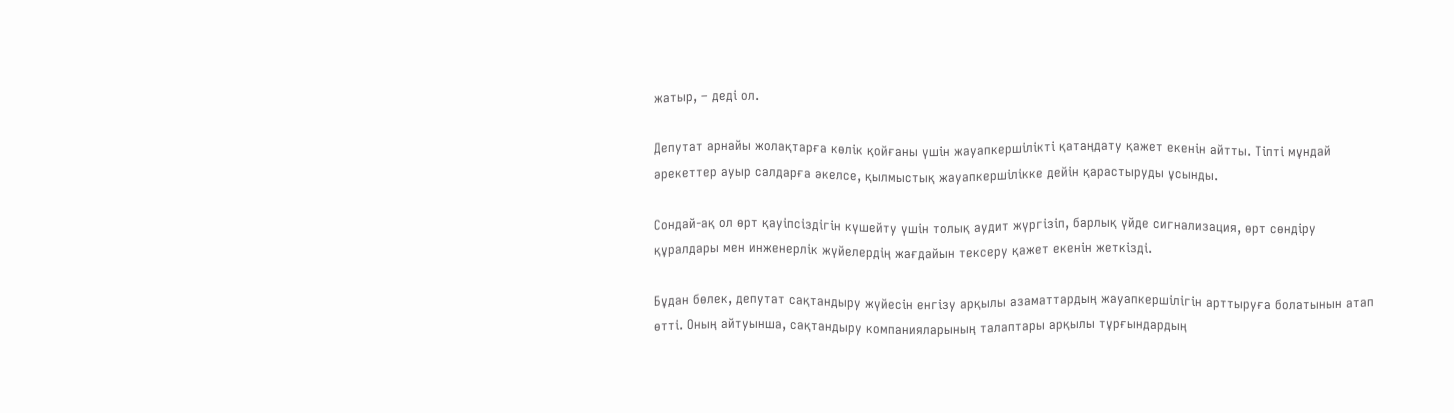жатыр, – деді ол.

Депутат арнайы жолақтарға көлік қойғаны үшін жауапкершілікті қатаңдату қажет екенін айтты. Тіпті мұндай әрекеттер ауыр салдарға әкелсе, қылмыстық жауапкершілікке дейін қарастыруды ұсынды.

Сондай-ақ ол өрт қауіпсіздігін күшейту үшін толық аудит жүргізіп, барлық үйде сигнализация, өрт сөндіру құралдары мен инженерлік жүйелердің жағдайын тексеру қажет екенін жеткізді.

Бұдан бөлек, депутат сақтандыру жүйесін енгізу арқылы азаматтардың жауапкершілігін арттыруға болатынын атап өтті. Оның айтуынша, сақтандыру компанияларының талаптары арқылы тұрғындардың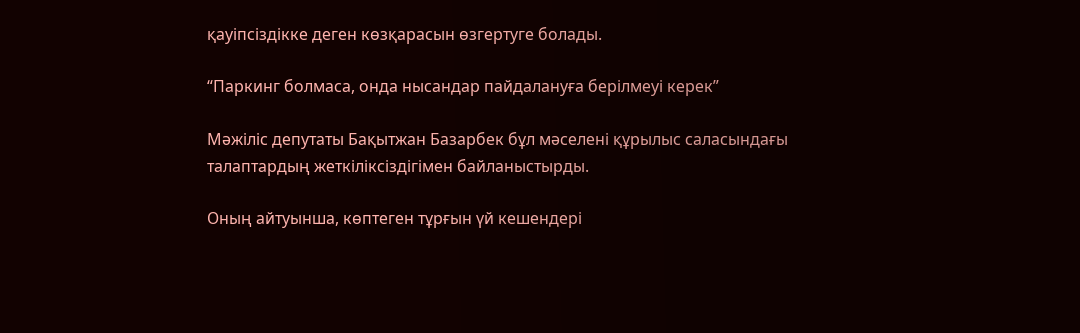қауіпсіздікке деген көзқарасын өзгертуге болады.

“Паркинг болмаса, онда нысандар пайдалануға берілмеуі керек”

Мәжіліс депутаты Бақытжан Базарбек бұл мәселені құрылыс саласындағы талаптардың жеткіліксіздігімен байланыстырды.

Оның айтуынша, көптеген тұрғын үй кешендері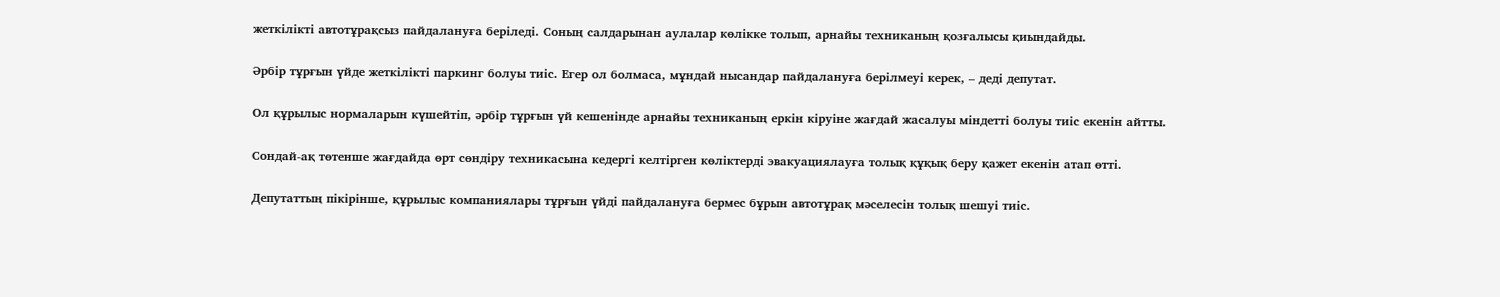жеткілікті автотұрақсыз пайдалануға беріледі. Соның салдарынан аулалар көлікке толып, арнайы техниканың қозғалысы қиындайды.

Әрбір тұрғын үйде жеткілікті паркинг болуы тиіс. Егер ол болмаса, мұндай нысандар пайдалануға берілмеуі керек, – деді депутат.

Ол құрылыс нормаларын күшейтіп, әрбір тұрғын үй кешенінде арнайы техниканың еркін кіруіне жағдай жасалуы міндетті болуы тиіс екенін айтты.

Сондай-ақ төтенше жағдайда өрт сөндіру техникасына кедергі келтірген көліктерді эвакуациялауға толық құқық беру қажет екенін атап өтті.

Депутаттың пікірінше, құрылыс компаниялары тұрғын үйді пайдалануға бермес бұрын автотұрақ мәселесін толық шешуі тиіс.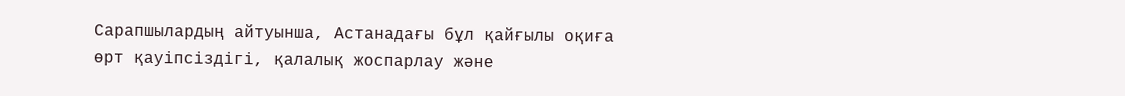Сарапшылардың айтуынша, Астанадағы бұл қайғылы оқиға өрт қауіпсіздігі, қалалық жоспарлау және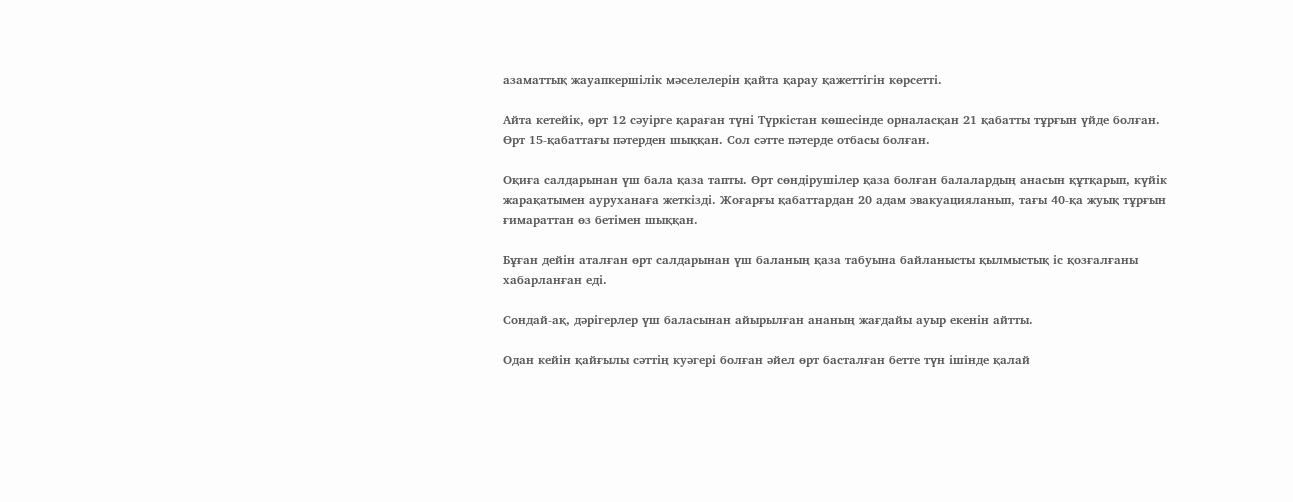азаматтық жауапкершілік мәселелерін қайта қарау қажеттігін көрсетті.

Айта кетейік, өрт 12 сәуірге қараған түні Түркістан көшесінде орналасқан 21 қабатты тұрғын үйде болған. Өрт 15-қабаттағы пәтерден шыққан. Сол сәтте пәтерде отбасы болған.

Оқиға салдарынан үш бала қаза тапты. Өрт сөндірушілер қаза болған балалардың анасын құтқарып, күйік жарақатымен ауруханаға жеткізді. Жоғарғы қабаттардан 20 адам эвакуацияланып, тағы 40-қа жуық тұрғын ғимараттан өз бетімен шыққан.

Бұған дейін аталған өрт салдарынан үш баланың қаза табуына байланысты қылмыстық іс қозғалғаны хабарланған еді.

Сондай-ақ, дәрігерлер үш баласынан айырылған ананың жағдайы ауыр екенін айтты.

Одан кейін қайғылы сәттің куәгері болған әйел өрт басталған бетте түн ішінде қалай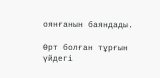оянғанын баяндады.

Өрт болған тұрғын үйдегі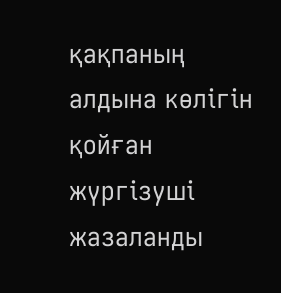қақпаның алдына көлігін қойған жүргізуші жазаланды